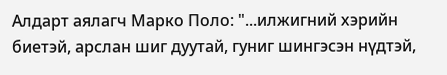Алдарт аялагч Марко Поло: "...илжигний хэрийн биетэй, арслан шиг дуутай, гуниг шингэсэн нүдтэй,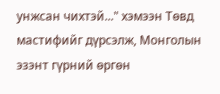унжсан чихтэй..." хэмээн Төвд мастифийг дүрсэлж, Монголын эзэнт гүрний өргөн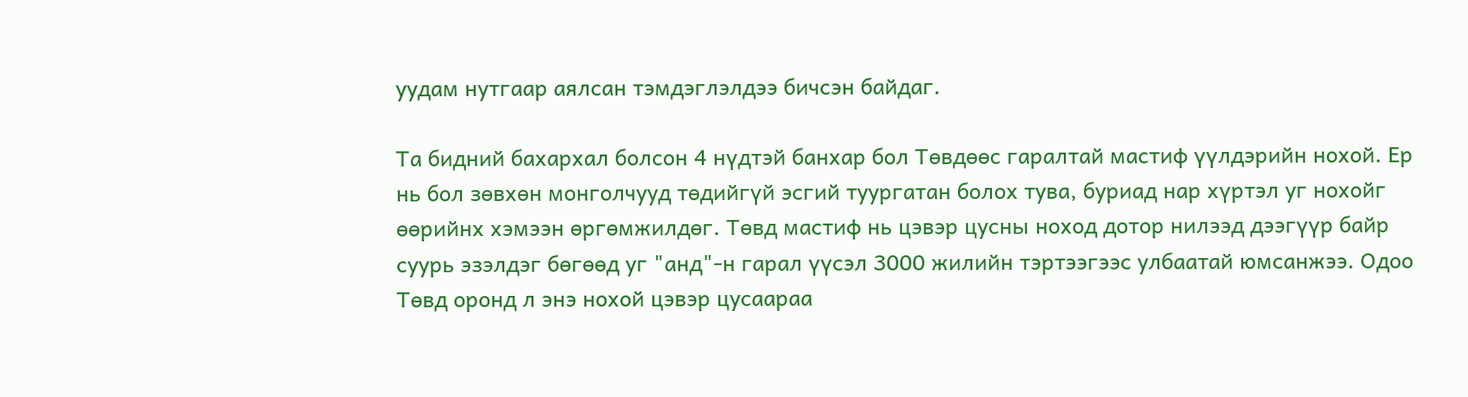уудам нутгаар аялсан тэмдэглэлдээ бичсэн байдаг.

Та бидний бахархал болсон 4 нүдтэй банхар бол Төвдөөс гаралтай мастиф үүлдэрийн нохой. Ер нь бол зөвхөн монголчууд төдийгүй эсгий туургатан болох тува, буриад нар хүртэл уг нохойг өөрийнх хэмээн өргөмжилдөг. Төвд мастиф нь цэвэр цусны ноход дотор нилээд дээгүүр байр суурь эзэлдэг бөгөөд уг "анд"-н гарал үүсэл 3000 жилийн тэртээгээс улбаатай юмсанжээ. Одоо Төвд оронд л энэ нохой цэвэр цусаараа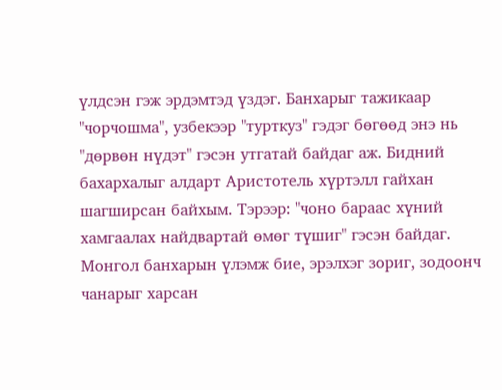үлдсэн гэж эрдэмтэд үздэг. Банхарыг тажикаар "чорчошма", узбекээр "турткуз" гэдэг бөгөөд энэ нь "дөрвөн нүдэт" гэсэн утгатай байдаг аж. Бидний бахархалыг алдарт Аристотель хүртэлл гайхан шагширсан байхым. Тэрээр: "чоно бараас хүний хамгаалах найдвартай өмөг түшиг" гэсэн байдаг. Монгол банхарын үлэмж бие, эрэлхэг зориг, зодоонч чанарыг харсан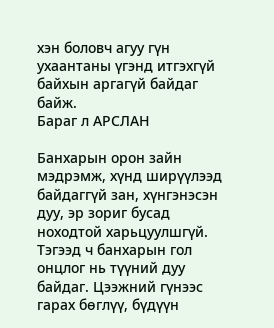хэн боловч агуу гүн ухаантаны үгэнд итгэхгүй байхын аргагүй байдаг байж.
Бараг л АРСЛАН

Банхарын орон зайн мэдрэмж, хүнд ширүүлээд байдаггүй зан, хүнгэнэсэн дуу, эр зориг бусад ноходтой харьцуулшгүй. Тэгээд ч банхарын гол онцлог нь түүний дуу байдаг. Цээжний гүнээс гарах бөглүү, бүдүүн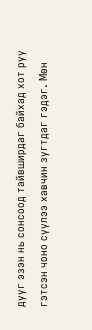дууг эзэн нь сонсоод тайвширдаг байхад хот руу гэтсэн чоно сүүлээ хавчин зугтдаг гэдэг. Мөн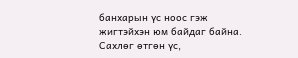банхарын үс ноос гэж жигтэйхэн юм байдаг байна. Сахлөг өтгөн үс,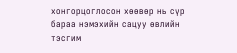хонгорцоглосон хөөвөр нь сүр бараа нэмэхийн сацуу өвлийн тэсгим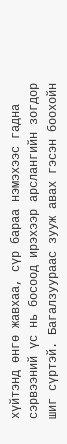хүйтэнд өнгө жавхаа, сүр бараа нэмэхээс гадна сэрвээний үс нь босоод ирэхээр арслангийн зогдор шиг сүртэй. Багалзуураас зууж авах гэсэн боохойн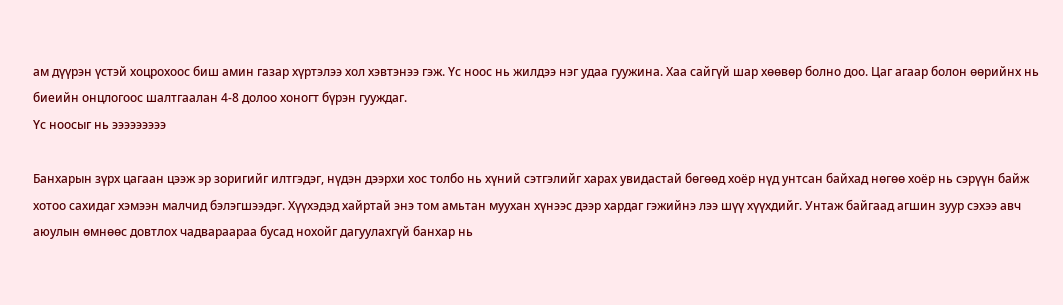ам дүүрэн үстэй хоцрохоос биш амин газар хүртэлээ хол хэвтэнээ гэж. Үс ноос нь жилдээ нэг удаа гуужина. Хаа сайгүй шар хөөвөр болно доо. Цаг агаар болон өөрийнх нь биеийн онцлогоос шалтгаалан 4-8 долоо хоногт бүрэн гууждаг.
Үс ноосыг нь эээээээээ

Банхарын зүрх цагаан цээж эр зоригийг илтгэдэг, нүдэн дээрхи хос толбо нь хүний сэтгэлийг харах увидастай бөгөөд хоёр нүд унтсан байхад нөгөө хоёр нь сэрүүн байж хотоо сахидаг хэмээн малчид бэлэгшээдэг. Хүүхэдэд хайртай энэ том амьтан муухан хүнээс дээр хардаг гэжийнэ лээ шүү хүүхдийг. Унтаж байгаад агшин зуур сэхээ авч аюулын өмнөөс довтлох чадвараараа бусад нохойг дагуулахгүй банхар нь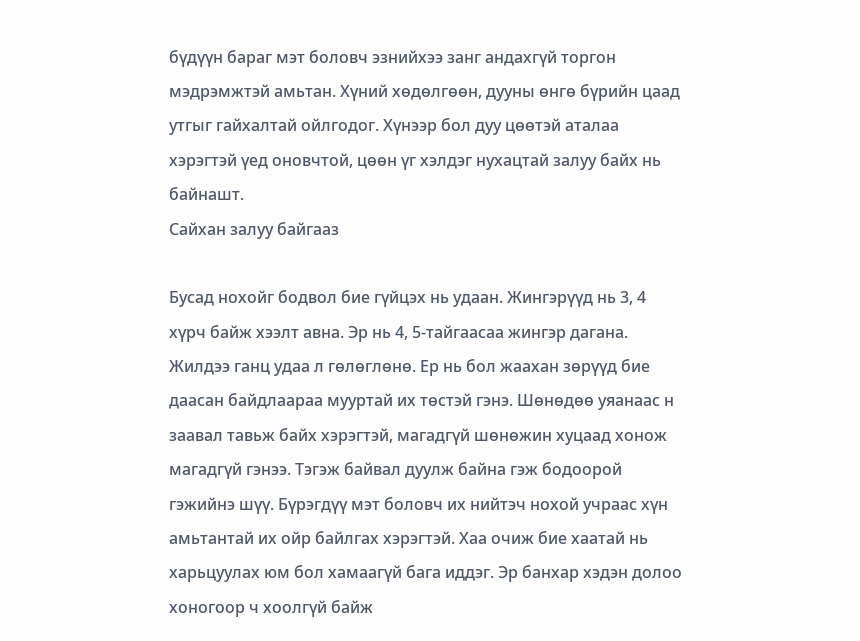бүдүүн бараг мэт боловч эзнийхээ занг андахгүй торгон мэдрэмжтэй амьтан. Хүний хөдөлгөөн, дууны өнгө бүрийн цаад утгыг гайхалтай ойлгодог. Хүнээр бол дуу цөөтэй аталаа хэрэгтэй үед оновчтой, цөөн үг хэлдэг нухацтай залуу байх нь байнашт.
Сайхан залуу байгааз

Бусад нохойг бодвол бие гүйцэх нь удаан. Жингэрүүд нь 3, 4 хүрч байж хээлт авна. Эр нь 4, 5-тайгаасаа жингэр дагана. Жилдээ ганц удаа л гөлөглөнө. Ер нь бол жаахан зөрүүд бие даасан байдлаараа мууртай их төстэй гэнэ. Шөнөдөө уяанаас н заавал тавьж байх хэрэгтэй, магадгүй шөнөжин хуцаад хонож магадгүй гэнээ. Тэгэж байвал дуулж байна гэж бодоорой гэжийнэ шүү. Бүрэгдүү мэт боловч их нийтэч нохой учраас хүн амьтантай их ойр байлгах хэрэгтэй. Хаа очиж бие хаатай нь харьцуулах юм бол хамаагүй бага иддэг. Эр банхар хэдэн долоо хоногоор ч хоолгүй байж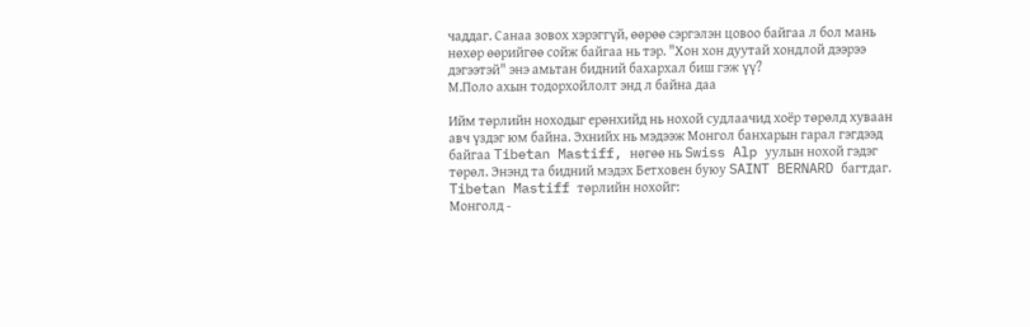чаддаг. Санаа зовох хэрэггүй, өөрөө сэргэлэн цовоо байгаа л бол мань нөхөр өөрийгөө сойж байгаа нь тэр. "Хон хон дуутай хондлой дээрээ дэгээтэй" энэ амьтан бидний бахархал биш гэж үү?
М.Поло ахын тодорхойлолт энд л байна даа

Ийм төрлийн ноходыг ерөнхийд нь нохой судлаачид хоёр төрөлд хуваан авч үздэг юм байна. Эхнийх нь мэдээж Монгол банхарын гарал гэгдээд байгаа Tibetan Mastiff, нөгөө нь Swiss Alp уулын нохой гэдэг төрөл. Энэнд та бидний мэдэх Бетховен буюу SAINT BERNARD багтдаг. Tibetan Mastiff төрлийн нохойг:
Монголд -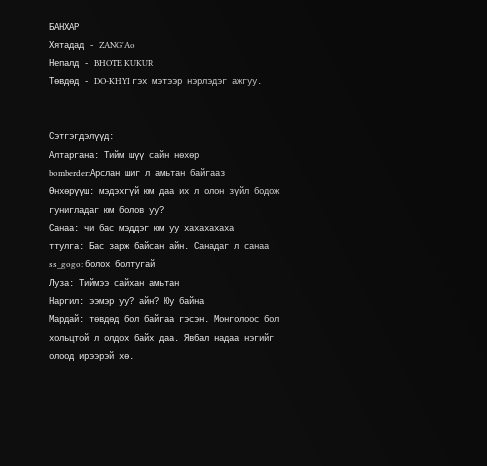БАНХАР
Хятадад - ZANG'Ao
Непалд - BHOTE KUKUR
Төвдөд - DO-KHYI гэх мэтээр нэрлэдэг ажгуу.


Сэтгэгдэлүүд:
Алтаргана: Тийм шүү сайн нөхөр
bomberder:Арслан шиг л амьтан байгааз
Өнхөрүүш: мэдэхгүй юм даа их л олон зүйл бодож гунигладаг юм болов уу?
Санаа: чи бас мэддэг юм уу хахахахаха
ттулга: Бас зарж байсан айн. Санадаг л санаа
ss_gogo: болох болтугай
Луза: Тиймээ сайхан амьтан
Наргил: ээмэр уу? айн? Юу байна
Мардай: төвдөд бол байгаа гэсэн. Монголоос бол хольцтой л олдох байх даа. Явбал надаа нэгийг олоод ирээрэй хө.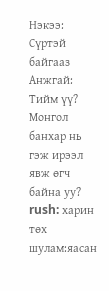Нэкээ: Сүртэй байгааз
Анжгай: Тийм үү? Монгол банхар нь гэж ирээл явж өгч байна уу?
rush: харин төх
шулам:яасан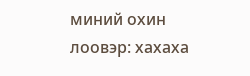миний охин
лоовэр: хахаха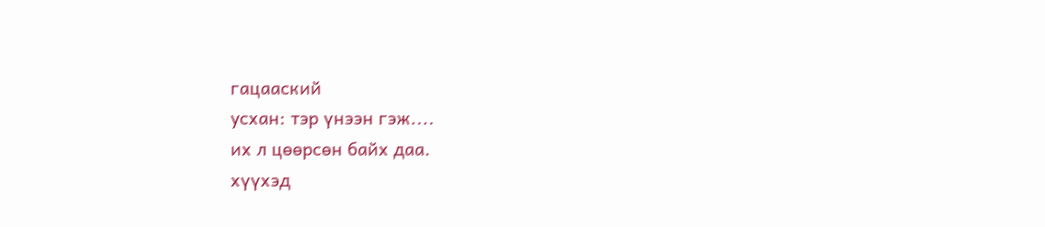гацааский
усхан: тэр үнээн гэж....
их л цөөрсөн байх даа.
хүүхэд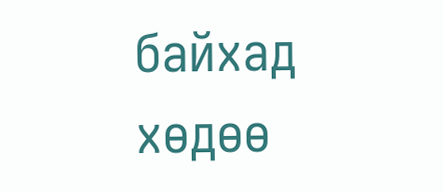байхад хөдөө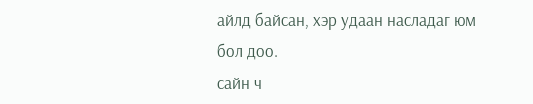айлд байсан, хэр удаан насладаг юм бол доо.
сайн ч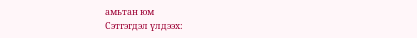амьтан юм
Сэтгэгдэл үлдээх: